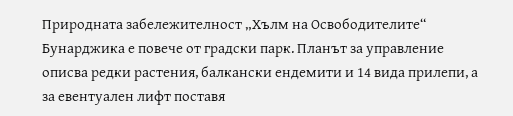Природната забележителност „Хълм на Освободителите“ Бунарджика е повече от градски парк. Планът за управление описва редки растения, балкански ендемити и 14 вида прилепи, а за евентуален лифт поставя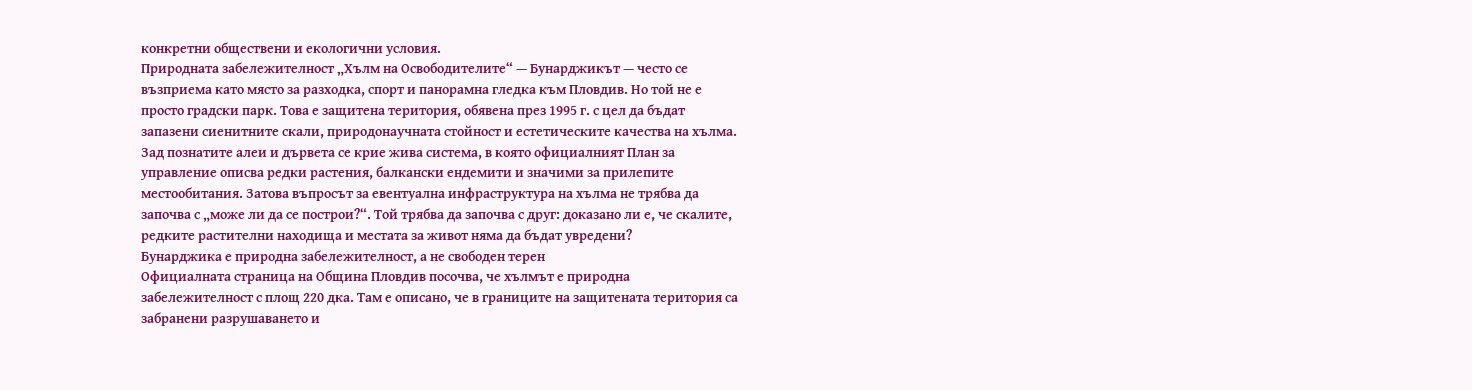конкретни обществени и екологични условия.
Природната забележителност „Хълм на Освободителите“ — Бунарджикът — често се възприема като място за разходка, спорт и панорамна гледка към Пловдив. Но той не е просто градски парк. Това е защитена територия, обявена през 1995 г. с цел да бъдат запазени сиенитните скали, природонаучната стойност и естетическите качества на хълма.
Зад познатите алеи и дървета се крие жива система, в която официалният План за управление описва редки растения, балкански ендемити и значими за прилепите местообитания. Затова въпросът за евентуална инфраструктура на хълма не трябва да започва с „може ли да се построи?“. Той трябва да започва с друг: доказано ли е, че скалите, редките растителни находища и местата за живот няма да бъдат увредени?
Бунарджика е природна забележителност, а не свободен терен
Официалната страница на Община Пловдив посочва, че хълмът е природна забележителност с площ 220 дка. Там е описано, че в границите на защитената територия са забранени разрушаването и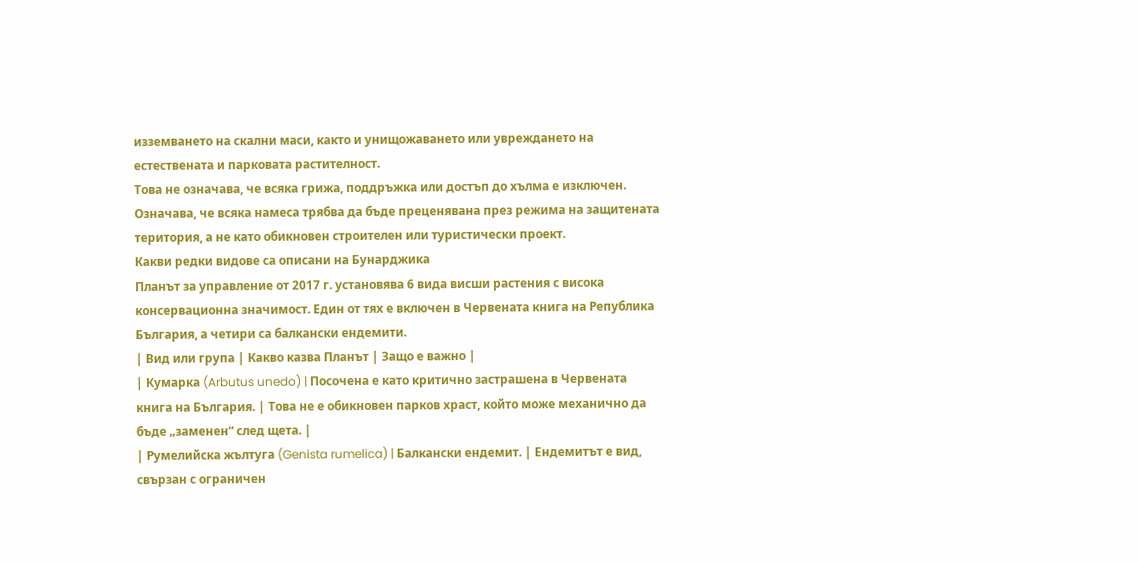изземването на скални маси, както и унищожаването или увреждането на естествената и парковата растителност.
Това не означава, че всяка грижа, поддръжка или достъп до хълма е изключен. Означава, че всяка намеса трябва да бъде преценявана през режима на защитената територия, а не като обикновен строителен или туристически проект.
Какви редки видове са описани на Бунарджика
Планът за управление от 2017 г. установява 6 вида висши растения с висока консервационна значимост. Един от тях е включен в Червената книга на Република България, а четири са балкански ендемити.
| Вид или група | Какво казва Планът | Защо е важно |
| Кумарка (Arbutus unedo) | Посочена е като критично застрашена в Червената книга на България. | Това не е обикновен парков храст, който може механично да бъде „заменен“ след щета. |
| Румелийска жълтуга (Genista rumelica) | Балкански ендемит. | Ендемитът е вид, свързан с ограничен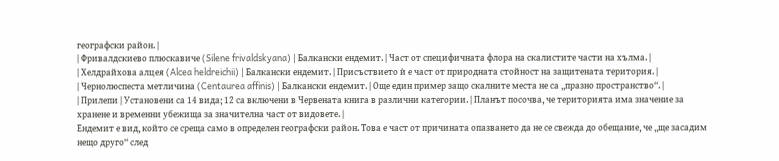географски район. |
| Фривалдскиево плюскавиче (Silene frivaldskyana) | Балкански ендемит. | Част от специфичната флора на скалистите части на хълма. |
| Хелдрайхова алцея (Alcea heldreichii) | Балкански ендемит. | Присъствието ѝ е част от природната стойност на защитената територия. |
| Чернолюспеста метличина (Centaurea affinis) | Балкански ендемит. | Още един пример защо скалните места не са „празно пространство“. |
| Прилепи | Установени са 14 вида; 12 са включени в Червената книга в различни категории. | Планът посочва, че територията има значение за хранене и временни убежища за значителна част от видовете. |
Ендемит е вид, който се среща само в определен географски район. Това е част от причината опазването да не се свежда до обещание, че „ще засадим нещо друго“ след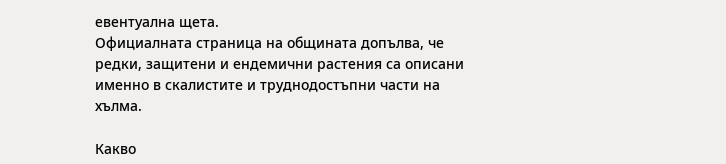евентуална щета.
Официалната страница на общината допълва, че редки, защитени и ендемични растения са описани именно в скалистите и труднодостъпни части на хълма.

Какво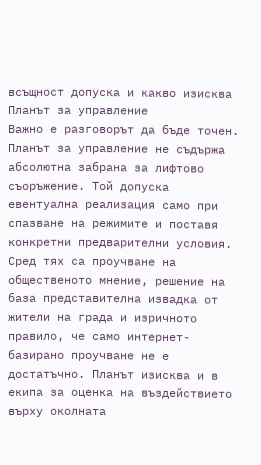всъщност допуска и какво изисква Планът за управление
Важно е разговорът да бъде точен. Планът за управление не съдържа абсолютна забрана за лифтово съоръжение. Той допуска евентуална реализация само при спазване на режимите и поставя конкретни предварителни условия.
Сред тях са проучване на общественото мнение, решение на база представителна извадка от жители на града и изричното правило, че само интернет-базирано проучване не е достатъчно. Планът изисква и в екипа за оценка на въздействието върху околната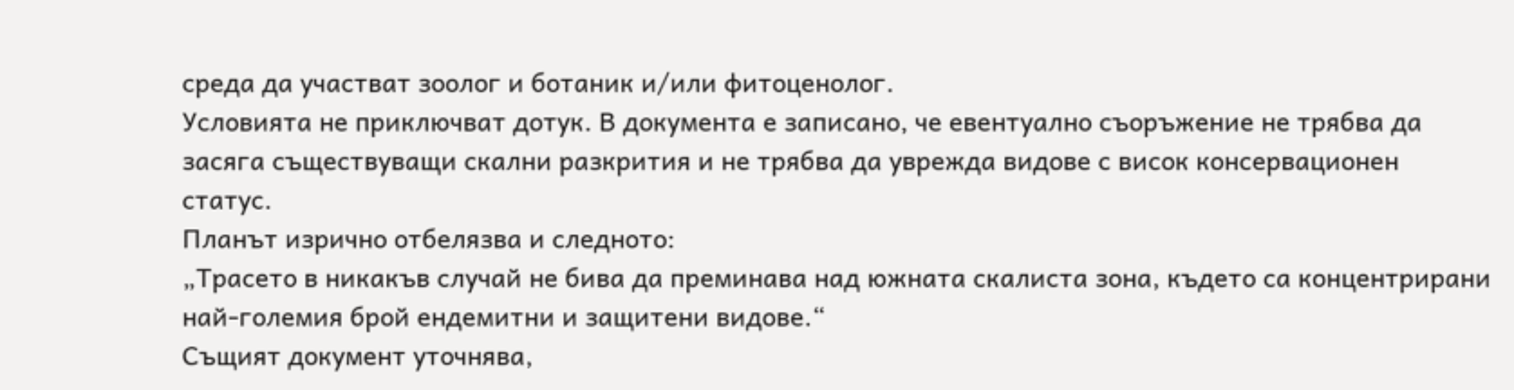среда да участват зоолог и ботаник и/или фитоценолог.
Условията не приключват дотук. В документа е записано, че евентуално съоръжение не трябва да засяга съществуващи скални разкрития и не трябва да уврежда видове с висок консервационен статус.
Планът изрично отбелязва и следното:
„Трасето в никакъв случай не бива да преминава над южната скалиста зона, където са концентрирани най-големия брой ендемитни и защитени видове.“
Същият документ уточнява,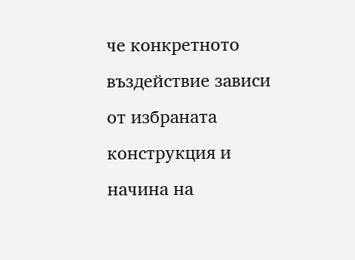че конкретното въздействие зависи от избраната конструкция и начина на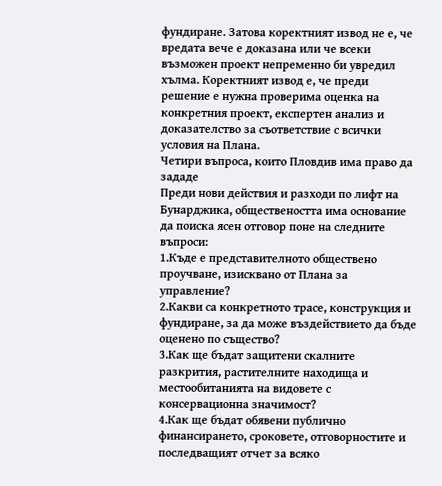фундиране. Затова коректният извод не е, че вредата вече е доказана или че всеки възможен проект непременно би увредил хълма. Коректният извод е, че преди решение е нужна проверима оценка на конкретния проект, експертен анализ и доказателство за съответствие с всички условия на Плана.
Четири въпроса, които Пловдив има право да зададе
Преди нови действия и разходи по лифт на Бунарджика, обществеността има основание да поиска ясен отговор поне на следните въпроси:
1.Къде е представителното обществено проучване, изисквано от Плана за управление?
2.Какви са конкретното трасе, конструкция и фундиране, за да може въздействието да бъде оценено по същество?
3.Как ще бъдат защитени скалните разкрития, растителните находища и местообитанията на видовете с консервационна значимост?
4.Как ще бъдат обявени публично финансирането, сроковете, отговорностите и последващият отчет за всяко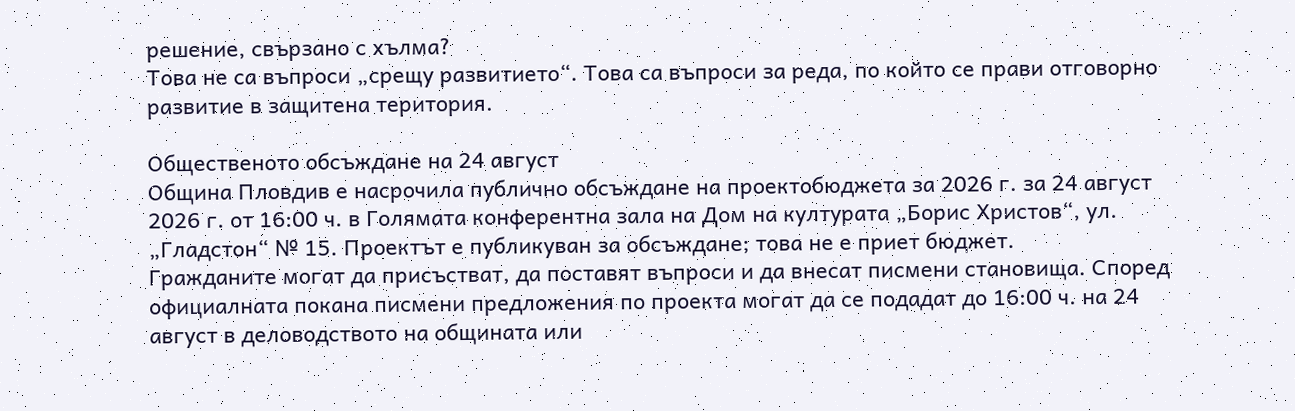решение, свързано с хълма?
Това не са въпроси „срещу развитието“. Това са въпроси за реда, по който се прави отговорно развитие в защитена територия.

Общественото обсъждане на 24 август
Община Пловдив е насрочила публично обсъждане на проектобюджета за 2026 г. за 24 август 2026 г. от 16:00 ч. в Голямата конферентна зала на Дом на културата „Борис Христов“, ул. „Гладстон“ № 15. Проектът е публикуван за обсъждане; това не е приет бюджет.
Гражданите могат да присъстват, да поставят въпроси и да внесат писмени становища. Според официалната покана писмени предложения по проекта могат да се подадат до 16:00 ч. на 24 август в деловодството на общината или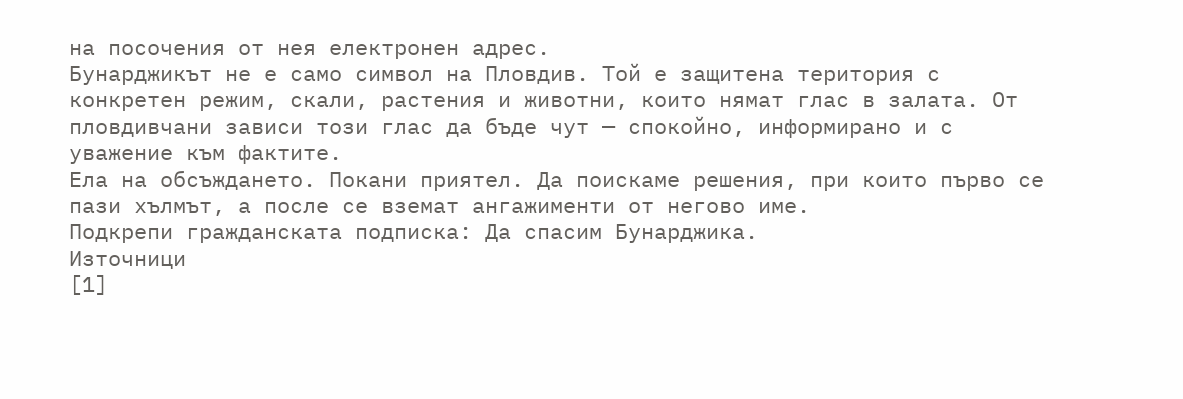на посочения от нея електронен адрес.
Бунарджикът не е само символ на Пловдив. Той е защитена територия с конкретен режим, скали, растения и животни, които нямат глас в залата. От пловдивчани зависи този глас да бъде чут — спокойно, информирано и с уважение към фактите.
Ела на обсъждането. Покани приятел. Да поискаме решения, при които първо се пази хълмът, а после се вземат ангажименти от негово име.
Подкрепи гражданската подписка: Да спасим Бунарджика.
Източници
[1]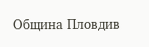Община Пловдив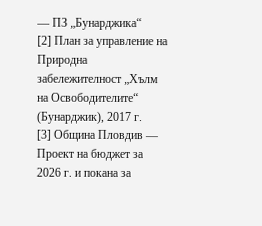— ПЗ „Бунарджика“
[2] План за управление на Природна забележителност „Хълм на Освободителите“ (Бунарджик), 2017 г.
[3] Община Пловдив — Проект на бюджет за 2026 г. и покана за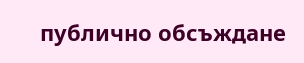публично обсъждане